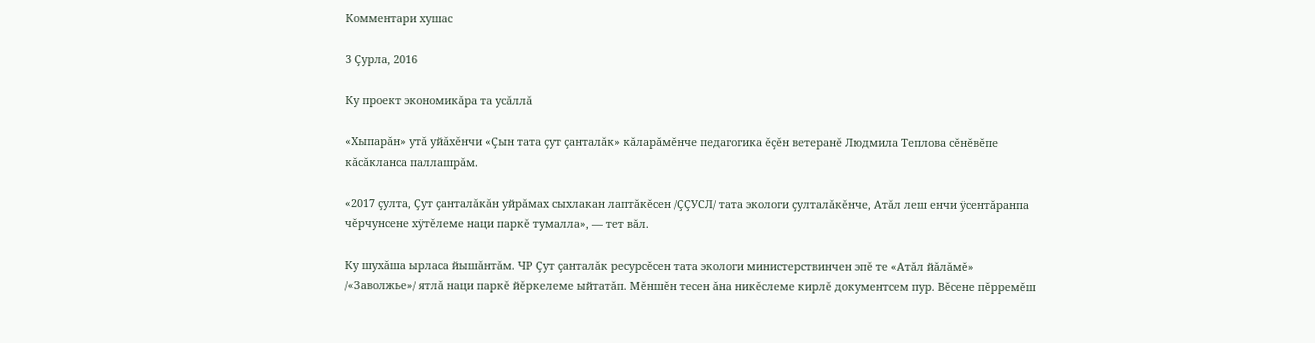Комментари хушас

3 Çурла, 2016

Ку проект экономикăра та усăллă

«Хыпарăн» утă уйăхĕнчи «Çын тата çут çанталăк» кăларăмĕнче педагогика ĕçĕн ветеранĕ Людмила Теплова сĕнĕвĕпе кăсăкланса паллашрăм.

«2017 çулта, Çут çанталăкăн уйрăмах сыхлакан лаптăкĕсен /ÇÇУСЛ/ тата экологи çулталăкĕнче, Атăл леш енчи ÿсентăранпа чĕрчунсене хÿтĕлеме наци паркĕ тумалла», — тет вăл.

Ку шухăша ырласа йышăнтăм. ЧР Çут çанталăк ресурсĕсен тата экологи министерствинчен эпĕ те «Атăл йăлăмĕ» /«Заволжье»/ ятлă наци паркĕ йĕркелеме ыйтатăп. Мĕншĕн тесен ăна никĕслеме кирлĕ документсем пур. Вĕсене пĕрремĕш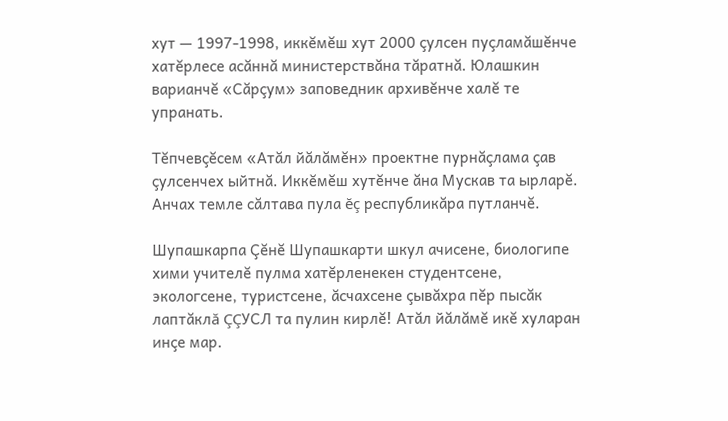хут — 1997-1998, иккĕмĕш хут 2000 çулсен пуçламăшĕнче хатĕрлесе асăннă министерствăна тăратнă. Юлашкин варианчĕ «Сăрçум» заповедник архивĕнче халĕ те упранать.

Тĕпчевçĕсем «Атăл йăлăмĕн» проектне пурнăçлама çав çулсенчех ыйтнă. Иккĕмĕш хутĕнче ăна Мускав та ырларĕ. Анчах темле сăлтава пула ĕç республикăра путланчĕ.

Шупашкарпа Çĕнĕ Шупашкарти шкул ачисене, биологипе хими учителĕ пулма хатĕрленекен студентсене, экологсене, туристсене, ăсчахсене çывăхра пĕр пысăк лаптăклă ÇÇУСЛ та пулин кирлĕ! Атăл йăлăмĕ икĕ хуларан инçе мар.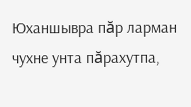Юханшывра пăр ларман чухне унта пăрахутпа,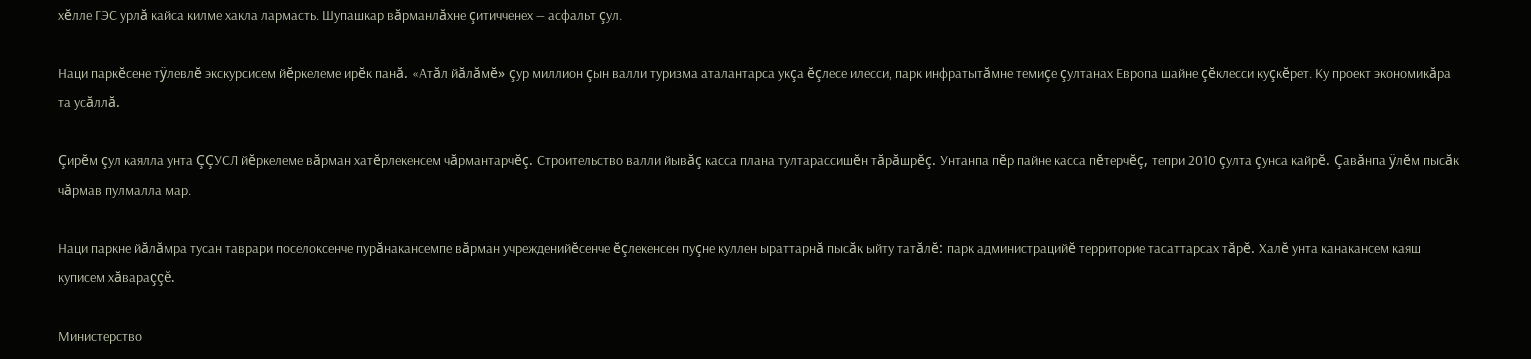хĕлле ГЭС урлă кайса килме хакла лармасть. Шупашкар вăрманлăхне çитичченех — асфальт çул.

Наци паркĕсене тÿлевлĕ экскурсисем йĕркелеме ирĕк панă. «Атăл йăлăмĕ» çур миллион çын валли туризма аталантарса укçа ĕçлесе илесси, парк инфратытăмне темиçе çултанах Европа шайне çĕклесси куçкĕрет. Ку проект экономикăра та усăллă.

Çирĕм çул каялла унта ÇÇУСЛ йĕркелеме вăрман хатĕрлекенсем чăрмантарчĕç. Строительство валли йывăç касса плана тултарассишĕн тăрăшрĕç. Унтанпа пĕр пайне касса пĕтерчĕç, тепри 2010 çулта çунса кайрĕ. Çавăнпа ÿлĕм пысăк чăрмав пулмалла мар.

Наци паркне йăлăмра тусан таврари поселоксенче пурăнакансемпе вăрман учрежденийĕсенче ĕçлекенсен пуçне куллен ыраттарнă пысăк ыйту татăлĕ: парк администрацийĕ территорие тасаттарсах тăрĕ. Халĕ унта канакансем каяш куписем хăвараççĕ.

Министерство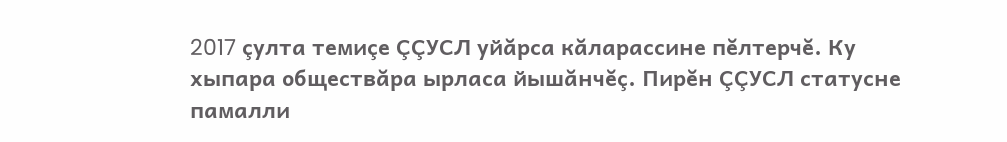2017 çулта темиçе ÇÇУСЛ уйăрса кăларассине пĕлтерчĕ. Ку хыпара обществăра ырласа йышăнчĕç. Пирĕн ÇÇУСЛ статусне памалли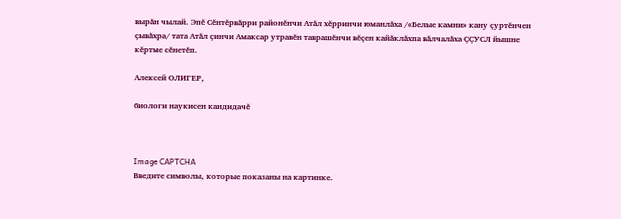вырăн чылай. Эпĕ Сĕнтĕрвăрри районĕнчи Атăл хĕрринчи юманлăха /«Белые камни» кану çуртĕнчен çывăхра/ тата Атăл çинчи Амаксар утравĕн таврашĕнчи вĕçен кайăклăхпа вăлчалăха ÇÇУСЛ йышне кĕртме сĕнетĕп.

Алексей ОЛИГЕР,

биологи наукисен кандидачĕ



Image CAPTCHA
Введите символы, которые показаны на картинке.